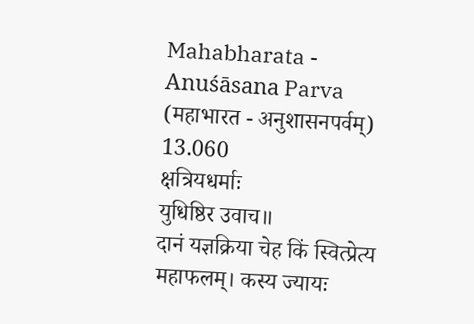Mahabharata - Anuśāsana Parva (महाभारत - अनुशासनपर्वम्)
13.060
क्षत्रियधर्माः
युधिष्ठिर उवाच॥
दानं यज्ञक्रिया चेह किं स्वित्प्रेत्य महाफलम्। कस्य ज्यायः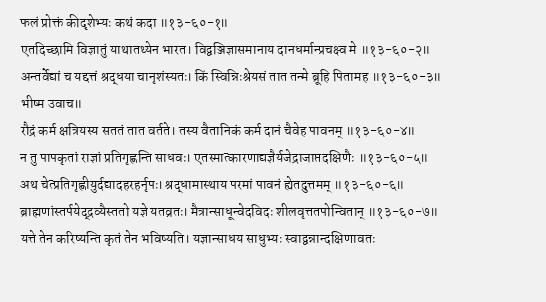फलं प्रोक्तं कीदृशेभ्यः कथं कदा ॥१३-६०-१॥
एतदिच्छामि विज्ञातुं याथातथ्येन भारत। विद्वञ्जिज्ञासमानाय दानधर्मान्प्रचक्ष्व मे ॥१३-६०-२॥
अन्तर्वेद्यां च यद्दत्तं श्रद्धया चानृशंस्यतः। किं स्विन्निःश्रेयसं तात तन्मे ब्रूहि पितामह ॥१३-६०-३॥
भीष्म उवाच॥
रौद्रं कर्म क्षत्रियस्य सततं तात वर्तते। तस्य वैतानिकं कर्म दानं चैवेह पावनम् ॥१३-६०-४॥
न तु पापकृतां राज्ञां प्रतिगृह्णन्ति साधवः। एतस्मात्कारणाद्यज्ञैर्यजेद्राजाप्तदक्षिणैः ॥१३-६०-५॥
अथ चेत्प्रतिगृह्णीयुर्दद्यादहरहर्नृपः। श्रद्धामास्थाय परमां पावनं ह्येतदुत्तमम् ॥१३-६०-६॥
ब्राह्मणांस्तर्पयेद्द्रव्यैस्ततो यज्ञे यतव्रतः। मैत्रान्साधून्वेदविदः शीलवृत्ततपोन्वितान् ॥१३-६०-७॥
यत्ते तेन करिष्यन्ति कृतं तेन भविष्यति। यज्ञान्साधय साधुभ्यः स्वाद्वन्नान्दक्षिणावतः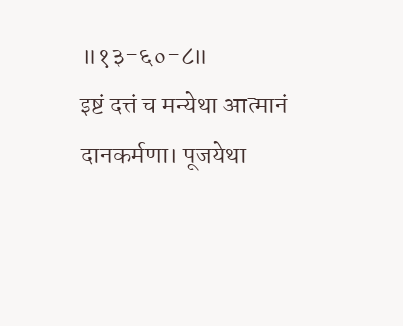॥१३-६०-८॥
इष्टं दत्तं च मन्येथा आत्मानं दानकर्मणा। पूजयेथा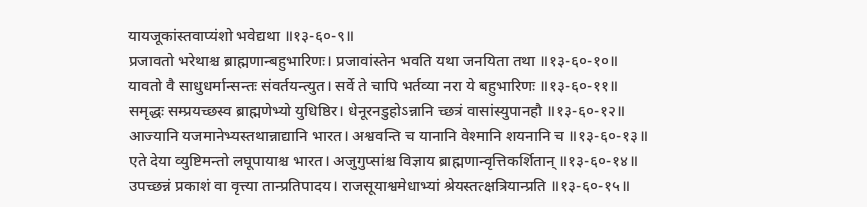यायजूकांस्तवाप्यंशो भवेद्यथा ॥१३-६०-९॥
प्रजावतो भरेथाश्च ब्राह्मणान्बहुभारिणः। प्रजावांस्तेन भवति यथा जनयिता तथा ॥१३-६०-१०॥
यावतो वै साधुधर्मान्सन्तः संवर्तयन्त्युत। सर्वे ते चापि भर्तव्या नरा ये बहुभारिणः ॥१३-६०-११॥
समृद्धः सम्प्रयच्छस्व ब्राह्मणेभ्यो युधिष्ठिर। धेनूरनडुहोऽन्नानि च्छत्रं वासांस्युपानहौ ॥१३-६०-१२॥
आज्यानि यजमानेभ्यस्तथान्नाद्यानि भारत। अश्ववन्ति च यानानि वेश्मानि शयनानि च ॥१३-६०-१३॥
एते देया व्युष्टिमन्तो लघूपायाश्च भारत। अजुगुप्सांश्च विज्ञाय ब्राह्मणान्वृत्तिकर्शितान् ॥१३-६०-१४॥
उपच्छन्नं प्रकाशं वा वृत्त्या तान्प्रतिपादय। राजसूयाश्वमेधाभ्यां श्रेयस्तत्क्षत्रियान्प्रति ॥१३-६०-१५॥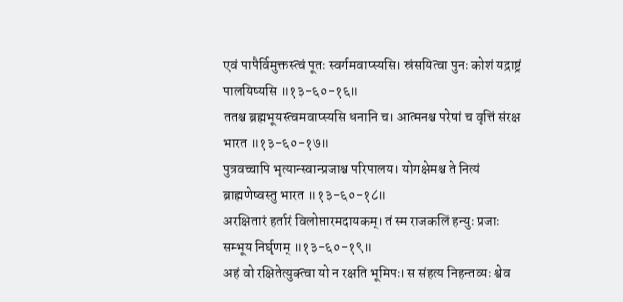एवं पापैर्विमुक्तस्त्वं पूतः स्वर्गमवाप्स्यसि। स्रंसयित्वा पुनः कोशं यद्राष्ट्रं पालयिष्यसि ॥१३-६०-१६॥
ततश्च ब्रह्मभूयस्त्वमवाप्स्यसि धनानि च। आत्मनश्च परेषां च वृत्तिं संरक्ष भारत ॥१३-६०-१७॥
पुत्रवच्चापि भृत्यान्स्वान्प्रजाश्च परिपालय। योगक्षेमश्च ते नित्यं ब्राह्मणेष्वस्तु भारत ॥१३-६०-१८॥
अरक्षितारं हर्तारं विलोप्तारमदायकम्। तं स्म राजकलिं हन्युः प्रजाः सम्भूय निर्घृणम् ॥१३-६०-१९॥
अहं वो रक्षितेत्युक्त्वा यो न रक्षति भूमिपः। स संहत्य निहन्तव्यः श्वेव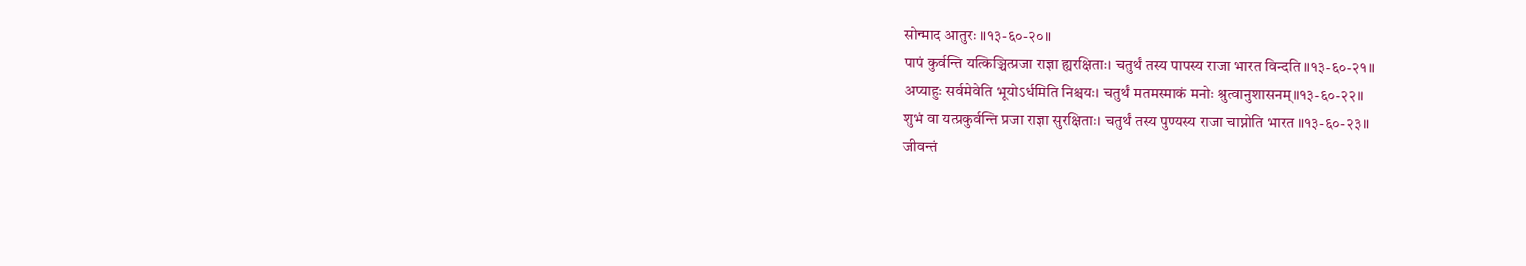सोन्माद आतुरः ॥१३-६०-२०॥
पापं कुर्वन्ति यत्किञ्चित्प्रजा राज्ञा ह्यरक्षिताः। चतुर्थं तस्य पापस्य राजा भारत विन्दति ॥१३-६०-२१॥
अप्याहुः सर्वमेवेति भूयोऽर्धमिति निश्चयः। चतुर्थं मतमस्माकं मनोः श्रुत्वानुशासनम्॥१३-६०-२२॥
शुभं वा यत्प्रकुर्वन्ति प्रजा राज्ञा सुरक्षिताः। चतुर्थं तस्य पुण्यस्य राजा चाप्नोति भारत ॥१३-६०-२३॥
जीवन्तं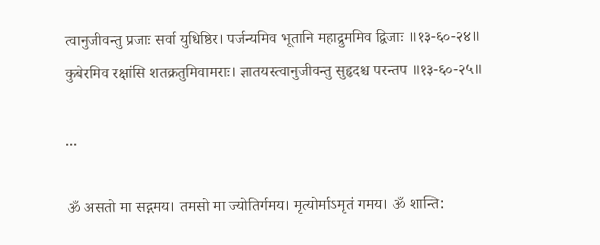त्वानुजीवन्तु प्रजाः सर्वा युधिष्ठिर। पर्जन्यमिव भूतानि महाद्रुममिव द्विजाः ॥१३-६०-२४॥
कुबेरमिव रक्षांसि शतक्रतुमिवामराः। ज्ञातयस्त्वानुजीवन्तु सुहृदश्च परन्तप ॥१३-६०-२५॥

...

ॐ असतो मा सद्गमय। तमसो मा ज्योतिर्गमय। मृत्योर्माऽमृतं गमय। ॐ शान्ति: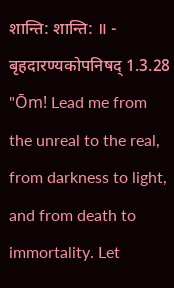शान्ति: शान्ति: ॥ - बृहदारण्यकोपनिषद् 1.3.28
"Ōm! Lead me from the unreal to the real, from darkness to light, and from death to immortality. Let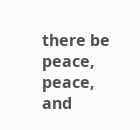there be peace, peace, and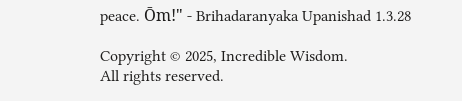peace. Ōm!" - Brihadaranyaka Upanishad 1.3.28

Copyright © 2025, Incredible Wisdom.
All rights reserved.